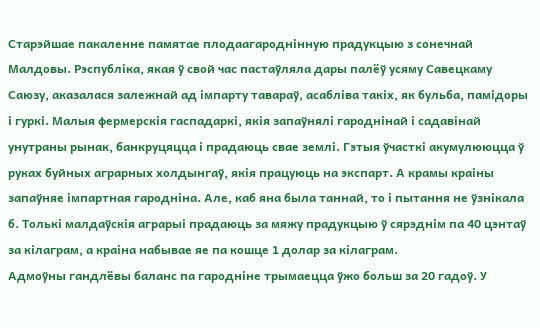Старэйшае пакаленне памятае плодаагароднінную прадукцыю з сонечнай Малдовы. Рэспубліка, якая ў свой час пастаўляла дары палёў усяму Савецкаму Саюзу, аказалася залежнай ад імпарту тавараў, асабліва такіх, як бульба, памідоры і гуркі. Малыя фермерскія гаспадаркі, якія запаўнялі гароднінай і садавінай унутраны рынак, банкруцяцца і прадаюць свае землі. Гэтыя ўчасткі акумулююцца ў руках буйных аграрных холдынгаў, якія працуюць на экспарт. А крамы краіны запаўняе імпартная гародніна. Але, каб яна была таннай, то і пытання не ўзнікала б. Толькі малдаўскія аграрыі прадаюць за мяжу прадукцыю ў сярэднім па 40 цэнтаў за кілаграм, а краіна набывае яе па кошце 1 долар за кілаграм.
Адмоўны гандлёвы баланс па гародніне трымаецца ўжо больш за 20 гадоў. У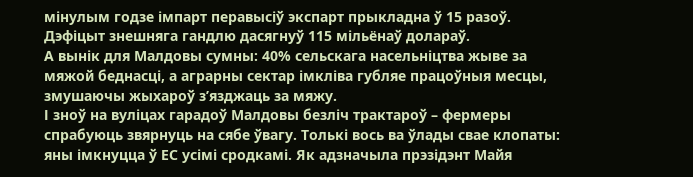мінулым годзе імпарт перавысіў экспарт прыкладна ў 15 разоў. Дэфіцыт знешняга гандлю дасягнуў 115 мільёнаў долараў.
А вынік для Малдовы сумны: 40% сельскага насельніцтва жыве за мяжой беднасці, а аграрны сектар імкліва губляе працоўныя месцы, змушаючы жыхароў з’язджаць за мяжу.
І зноў на вуліцах гарадоў Малдовы безліч трактароў – фермеры спрабуюць звярнуць на сябе ўвагу. Толькі вось ва ўлады свае клопаты: яны імкнуцца ў ЕС усімі сродкамі. Як адзначыла прэзідэнт Майя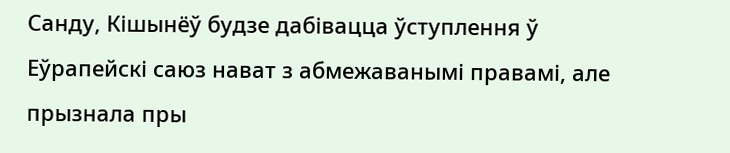Санду, Кішынёў будзе дабівацца ўступлення ў Еўрапейскі саюз нават з абмежаванымі правамі, але прызнала пры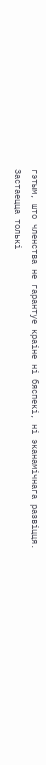гэтым, што членства не гарантуе краіне ні бяспекі, ні эканамічнага развіцця.
Застаецца толькі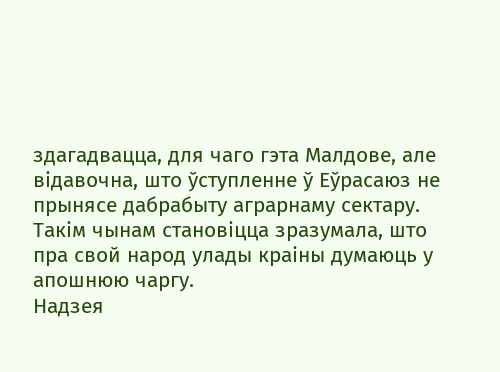здагадвацца, для чаго гэта Малдове, але відавочна, што ўступленне ў Еўрасаюз не прынясе дабрабыту аграрнаму сектару. Такім чынам становіцца зразумала, што пра свой народ улады краіны думаюць у апошнюю чаргу.
Надзея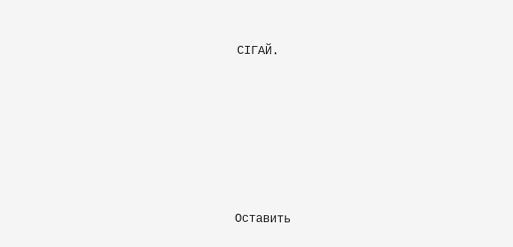СІГАЙ.






Оставить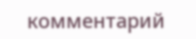комментарий